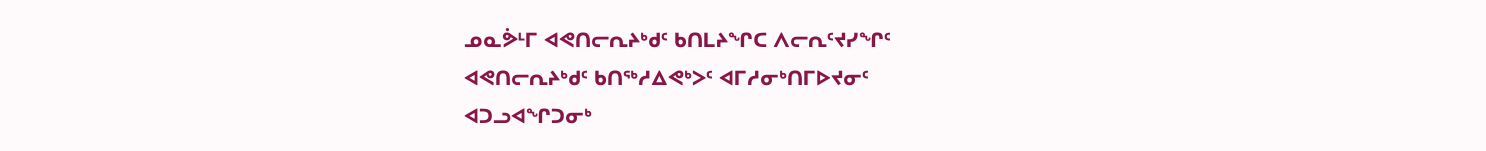ᓄᓇᕘᒻᒥ ᐊᕙᑎᓕᕆᔨᒃᑯᑦ ᑲᑎᒪᔨᖏᑕ ᐱᓕᕆᑦᔪᓯᖏᑦ
ᐊᕙᑎᓕᕆᔨᒃᑯᑦ ᑲᑎᖅᓱᐃᕙᒃᐳᑦ ᐊᒥᓱᓂᒃᑎᒥᐅᔪᓂᑦ
ᐊᑐᓗᐊᖏᑐᓂᒃ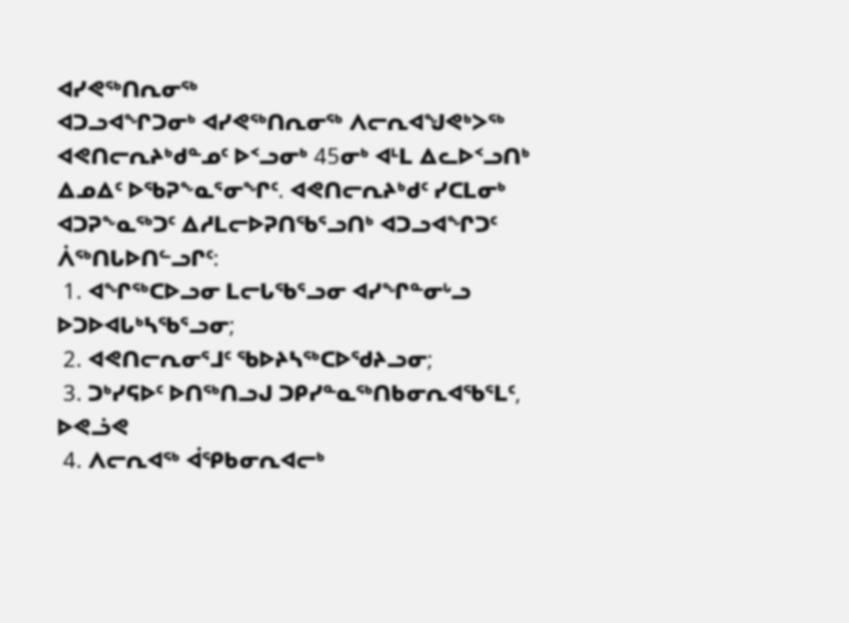ᐊᓯᕙᖅᑎᕆᓂᖅ
ᐊᑐᓗᐊᖏᑐᓂᒃ ᐊᓯᕙᖅᑎᕆᓂᖅ ᐱᓕᕆᐊᖑᕙᒃᐳᖅ ᐊᕙᑎᓕᕆᔨᒃᑯᓐᓄᑦ ᐅᑉᓗᓂᒃ 45ᓂᒃ ᐊᒻᒪ ᐃᓚᐅᑉᓗᑎᒃ ᐃᓄᐃᑦ ᐅᖃᕈᖕᓇᕐᓂᖏᑦ. ᐊᕙᑎᓕᕆᔨᒃᑯᑦ ᓯᑕᒪᓂᒃ ᐊᑐᕈᖕᓇᖅᑐᑦ ᐃᓱᒪᓕᐅᕈᑎᖃᕐᓗᑎᒃ ᐊᑐᓗᐊᖏᑐᑦ ᐲᖅᑎᒐᐅᑎᓪᓗᒋᑦ:
 1. ᐊᖏᖅᑕᐅᓗᓂ ᒪᓕᒐᖃᕐᓗᓂ ᐊᓯᖏᓐᓂᒡᓗ ᐅᑐᐅᐊᒐᒃᓴᖃᕐᓗᓂ;
 2. ᐊᕙᑎᓕᕆᓂᕐᒧᑦ ᖃᐅᔨᓴᖅᑕᐅᖁᔨᓗᓂ;
 3. ᑐᒃᓯᕋᐅᑦ ᐅᑎᖅᑎᓗᒍ ᑐᑭᓯᓐᓇᖅᑎᑲᓂᕆᐊᖃᕐᒪᑦ, ᐅᕙᓘᕙ
 4. ᐱᓕᕆᐊᖅ ᐋᕿᑲᓂᕆᐊᓕᒃ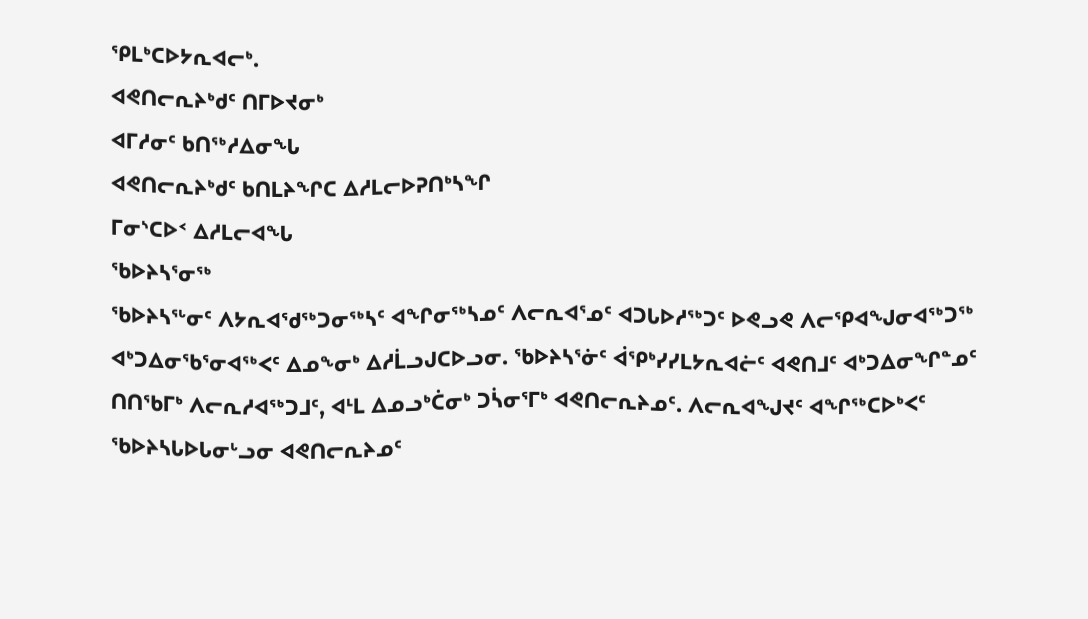ᕿᒪᒃᑕᐅᔭᕆᐊᓕᒃ.
ᐊᕙᑎᓕᕆᔨᒃᑯᑦ ᑎᒥᐅᔪᓂᒃ
ᐊᒥᓱᓂᑦ ᑲᑎᖅᓱᐃᓂᖓ
ᐊᕙᑎᓕᕆᔨᒃᑯᑦ ᑲᑎᒪᔨᖏᑕ ᐃᓱᒪᓕᐅᕈᑎᒃᓴᖏ
ᒥᓂᔅᑕᐅᑉ ᐃᓱᒪᓕᐊᖓ
ᖃᐅᔨᓴᕐᓂᖅ
ᖃᐅᔨᓴᕐᒡᓂᑦ ᐱᔭᕆᐊᖁᖅᑐᓂᖅᓴᑦ ᐊᖏᓂᖅᓴᓄᑦ ᐱᓕᕆᐊᕐᓄᑦ ᐊᑐᒐᐅᓱᖅᑐᑦ ᐅᕙᓗᕙ ᐱᓕᕿᐊᖑᓂᐊᖅᑐᖅ ᐊᒃᑐᐃᓂᖃᕐᓂᐊᖅᐸᑦ ᐃᓄᖕᓂᒃ ᐃᓱᒫᓗᒍᑕᐅᓗᓂ. ᖃᐅᔨᓴᕐᓃᑦ ᐋᕿᒃᓯᓯᒪᔭᕆᐊᓖᑦ ᐊᕙᑎᒧᑦ ᐊᒃᑐᐃᓂᖏᓐᓄᑦ ᑎᑎᖃᒥᒃ ᐱᓕᕆᓱᐊᖅᑐᒧᑦ, ᐊᒻᒪ ᐃᓄᓗᒃᑖᓂᒃ ᑐᓵᓂᕐᒥᒃ ᐊᕙᑎᓕᕆᔨᓄᑦ. ᐱᓕᕆᐊᖑᔪᑦ ᐊᖏᖅᑕᐅᒃᐸᑦ ᖃᐅᔨᓴᒐᐅᒐᓂᒡᓗᓂ ᐊᕙᑎᓕᕆᔨᓄᑦ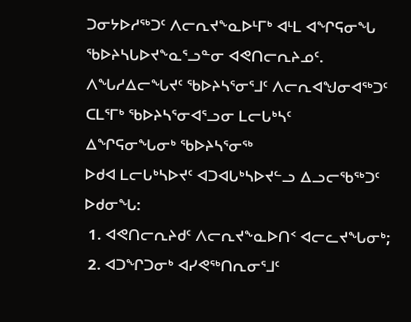ᑐᓂᔭᐅᓱᖅᑐᑦ ᐱᓕᕆᔪᖕᓇᐅᒻᒥᒃ ᐊᒻᒪ ᐊᖏᕋᓂᖓ ᖃᐅᔨᓴᒐᐅᔪᖕᓇᕐᓗᓐᓂ ᐊᕙᑎᓕᕆᔨᓄᑦ.
ᐱᖓᓱᐃᓕᖓᔪᑦ ᖃᐅᔨᓴᕐᓂᕐᒧᑦ ᐱᓕᕆᐊᖑᓂᐊᖅᑐᑦ
ᑕᒪᕐᒥᒃ ᖃᐅᔨᓴᕐᓂᐊᕐᓗᓂ ᒪᓕᒐᒃᓴᑦ
ᐃᖏᕋᓂᖓᓂᒃ ᖃᐅᔨᓴᕐᓂᖅ
ᐅᑯᐊ ᒪᓕᒐᒃᓴᐅᔪᑦ ᐊᑐᐊᒐᒃᓴᐅᔪᓪᓗ ᐃᓗᓕᖃᖅᑐᑦ ᐅᑯᓂᖓ:
 1. ᐊᕙᑎᓕᕆᔨᑯᑦ ᐱᓕᕆᔪᖕᓇᐅᑎᑉ ᐊᓕᓚᔪᖓᓂᒃ;
 2. ᐊᑐᖏᑐᓂᒃ ᐊᓯᕙᖅᑎᕆᓂᕐᒧᑦ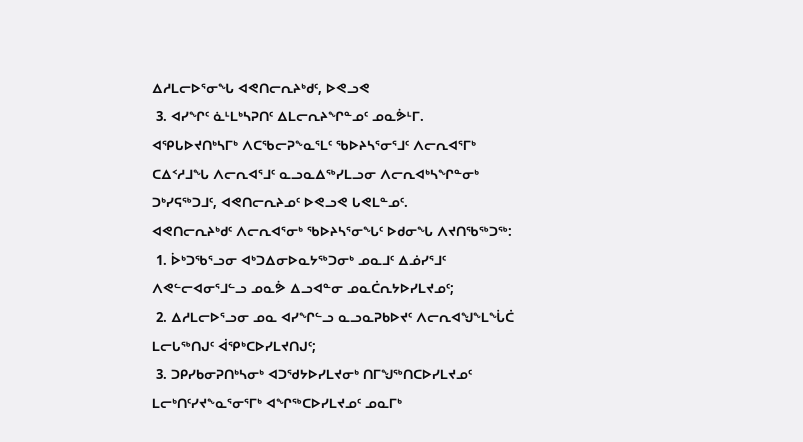ᐃᓱᒪᓕᐅᕐᓂᖓ ᐊᕙᑎᓕᕆᔨᒃᑯᑦ, ᐅᕙᓗᕙ
 3. ᐊᓯᖏᑦ ᓈᒻᒪᒃᓴᕈᑎᑦ ᐃᒪᓕᕆᔨᖏᓐᓄᑦ ᓄᓇᕘᒻᒥ.
ᐊᕿᒐᐅᔪᑎᒃᓴᒥᒃ ᐱᑕᖃᓕᕈᖕᓇᕐᒪᑦ ᖃᐅᔨᓴᕐᓂᕐᒧᑦ ᐱᓕᕆᐊᕐᒥᒃ ᑕᐃᑉᓱᒧᖓ ᐱᓕᕆᐊᕐᒧᑦ ᓇᓗᓇᐃᖅᓯᒪᓗᓂ ᐱᓕᕆᐊᒃᓴᖏᓐᓂᒃ ᑐᒃᓯᕋᖅᑐᒧᑦ, ᐊᕙᑎᓕᕆᔨᓄᑦ ᐅᕙᓗᕙ ᒐᕙᒪᓐᓄᑦ.
ᐊᕙᑎᓕᕆᔨᒃᑯᑦ ᐱᓕᕆᐊᕐᓂᒃ ᖃᐅᔨᓴᕐᓂᖓᑦ ᐅᑯᓂᖓ ᐱᔪᑎᖃᖅᑐᖅ:
 1. ᐆᒃᑐᖃᕐᓗᓂ ᐊᒃᑐᐃᓂᐅᓇᔭᖅᑐᓂᒃ ᓄᓇᒧᑦ ᐃᓅᓯᕐᒧᑦ ᐱᕙᓪᓕᐊᓂᕐᒧᓪᓗ ᓄᓇᕘ ᐃᓗᐊᓐᓂ ᓄᓇᑖᕆᔭᐅᓯᒪᔪᓄᑦ;
 2. ᐃᓱᒪᓕᐅᕐᓗᓂ ᓄᓇ ᐊᓯᖏᓪᓗ ᓇᓗᓇᕈᑲᐅᔪᑦ ᐱᓕᕆᐊᖑᖕᒪᖔᑖ ᒪᓕᒐᖅᑎᒍᑦ ᐋᕿᒃᑕᐅᓯᒪᔪᑎᒍᑦ;
 3. ᑐᑭᓯᑲᓂᕈᑎᒃᓴᓂᒃ ᐊᑐᖁᔭᐅᓯᒪᔪᓂᒃ ᑎᒥᖑᖅᑎᑕᐅᓯᒪᔪᓄᑦ ᒪᓕᒃᑎᑦᓯᔪᖕᓇᕐᓂᕐᒥᒃ ᐊᖏᖅᑕᐅᓯᒪᔪᓄᑦ ᓄᓇᒥᒃ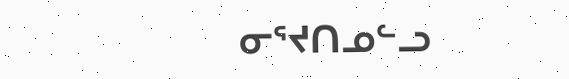ᓂᕐᔪᑎᓄᓪᓗ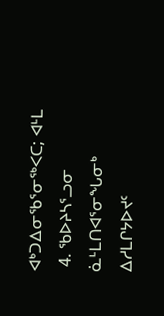ᐊᒃᑐᐃᓂᖃᕐᓂᖅᐸᑕ; ᐊᒻᒪ
 4. ᖃᐅᔨᓴᕐᓗᓂ ᓈᒻᒪᑎᐊᕐᓂᖓᓂᒃ ᐃᓱᒪᒋᔭᐅᔪᑦ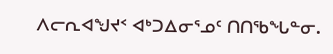ᐱᓕᕆᐊᖑᔪᑉ ᐊᒃᑐᐃᓂᕐᓄᑦ ᑎᑎᖃᖓᓐᓂ.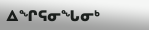ᐃᖏᕋᓂᖓᓂᒃ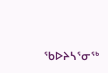ᖃᐅᔨᓴᕐᓂᖅ